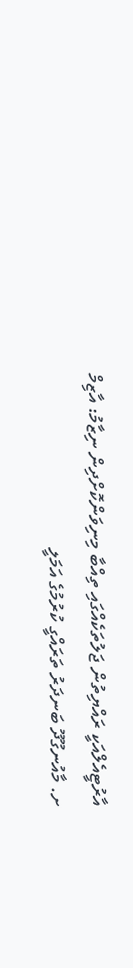އާރުޓީއެލްއަކީ ރައްޔިތުން ޖަލުތަކެއްގައި ތިއްބާ މިނިވަންކޮށްދިން ނިޒާމު: އާޒިމް
ށ. މާއުނގޫދޫ ބަނދަރު ތަރައްގީ ކުރުމުގެ އަމަލީ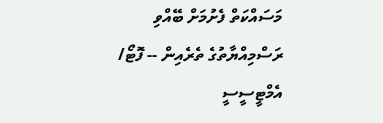މަސައްކަތް ފެށުމަށް ބޭއްވި ރަސްމިއްޔާތުގެ ތެރެއިން -- ފޮޓޯ/ އެމްޓީސީސީ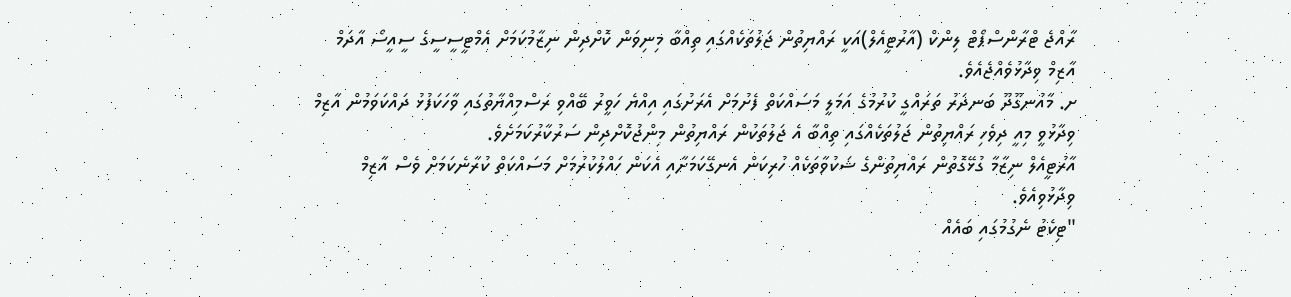ރާއްޖެ ޓްރާންސްޕޯޓް ލިންކް (އާރުޓީއެލް)އަކީ ރައްޔިތުން ޖަލުތަކެއްގައި ތިއްބާ މިނިވަން ކޮށްދިން ނިޒާމުކަމަށް އެމްޓީސީސީގެ ސީއީސޯ އާދަމް އާޒިމް ވިދާޅުވެއްޖެއެވެ.
ށ. މާއުނގޫދޫ ބަނދަރު ތަރައްގީ ކުރުމުގެ އަމަލީ މަސައްކަތް ފެށުމަށް އެރަށުގައި އިއްޔެ ހަވީރު ބޭއްވި ރަސްމިއްޔާތުގައި ވާހަކަފުޅު ދައްކަވަމުން އާޒިމް ވިދާޅުވީ މިއީ ދިވެހި ރައްޔިތުން ޖަލުތަކެއްގައި ތިއްބާ އެ ޖަލުތަކުން ރައްޔިތުން މިންޖުކޮށްދިން ސަރުކާރުކަމަށެވެ.
އާރުޓީއެލް ނިޒާމާ ގުޅޭގޮތުން ރައްޔިތުންގެ ޝަކުވާތަކެއް ހުރިކަން އެނގޭކަމަށާއި އެކަން ހައްލުކުރުމަށް މަސައްކަތް ކުރާނެކަމަށް ވެސް އާޒިމް ވިދާޅުވިއެވެ.
"ޓިކެޓު ނެގުމުގައި ބައެއް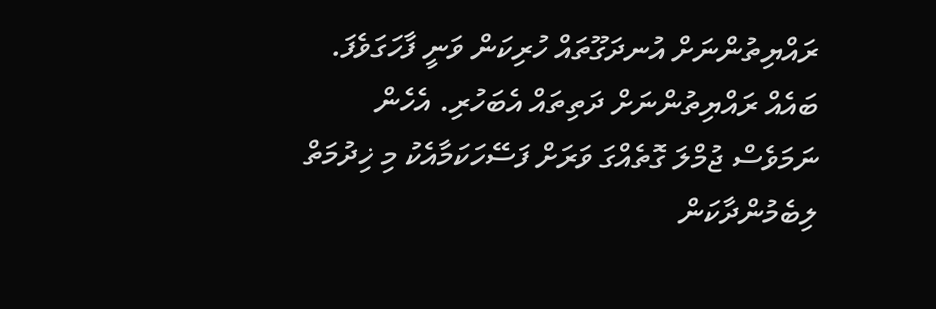ރައްޔިތުންނަށް އުނދަގޫތައް ހުރިކަން ވަނީ ފާހަގަވެފަ. ބައެއް ރައްޔިތުންނަށް ދަތިތައް އެބަހުރި. އެހެން ނަމަވެސް ޖުމްލަ ގޮތެއްގަ ވަރަށް ފަސޭހަކަމާއެކު މި ޚިދުމަތް ލިބެމުންދާކަން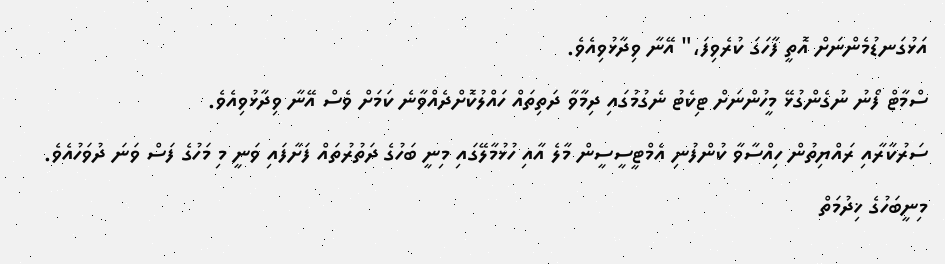އަޅުގަނޑުމެންނަށް އޮތީ ފާހަގަ ކުރެވިފަ،" އޭނާ ވިދާޅުވިއެވެ.
ސްމާޓް ފޯނު ނުގެންގުޅޭ މީހުންނަށް ޓިކެޓު ނެގުމުގައި ދިމާވާ ދަތިތައް ހައްލުކޮށްދެއްވާނެ ކަމަށް ވެސް އޭނާ ވިދާޅުވިއެވެ.
ސަރުކާރާއި ރައްޔިތުން ހިއްސާވާ ކުންފުނި އެމްޓީސީސީން މާލެ އާއި ހުޅުމާލޭގައި މިނީ ބަހުގެ ދަތުރުތައް ފަށާފައި ވަނީ މި މަހުގެ ފަސް ވަނަ ދުވަހުއެވެ. މިނީބަހުގެ ޚިދުމަތް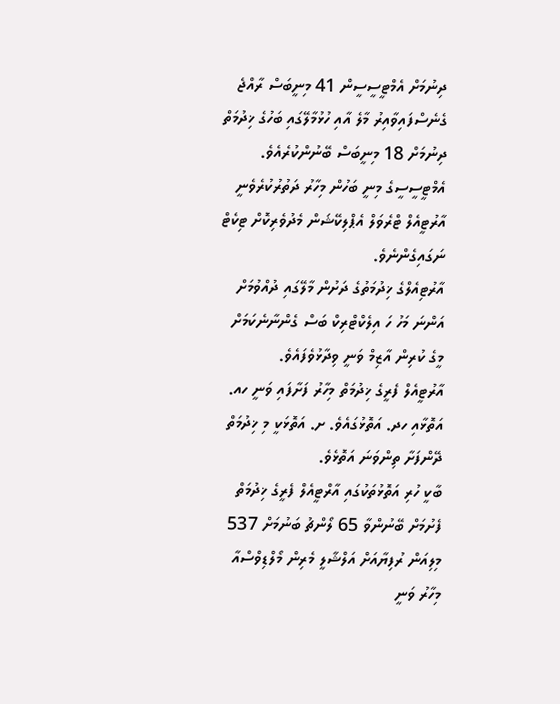ދިނުމަށް އެމްޓީސީސީން 41 މިނީބަސް ރާއްޖެ ގެނެސްފައިވާއިރު މާލެ އާއި ހުޅުމާލޭގައި ބަހުގެ ޚިދުމަތް ދިނުމަށް 18 މިނީބަސް ބޭނުންކުރެއެވެ. އެމްޓީސީސީގެ މިނީ ބަހުން މިހާރު ދަތުރުކުރެވެނީ އާރުޓީއެލް ޓްރެވަލް އެޕްލިކޭޝަން މެދުވެރިކޮށް ޓިކެޓް ނަގައިގެންނެވެ.
އާރުޓިއެލްގެ ޚިދުމަތުގެ ދަށުން މާލޭގައި ދުއްވުމަށް އަންނަ މަހު ހަ އިލެކްޓްރިކް ބަސް ގެންނާނެކަމަށް މީގެ ކުރިން އާޒިމް ވަނީ ވިދާޅުވެފައެވެ.
އާރުޓީއެލް ފެރީގެ ޚިދުމަތް މިހާރު ފަށާފައި ވަނީ ހއ. އަތޮޅާއި ހދ. އަތޮޅުގައެވެ. ށ. އަތޮޅަކީ މި ޚިދުމަތް ދޭންފަށާ ތިންވަނަ އަތޮޅެވެ.
ބާކީ ހުރި އަތޮޅުތަކުގައި އާރްޓީއެލް ފެރީގެ ޚިދުމަތް ފެށުމަށް ބޭނުންވާ 65 ލޯންޗު ބަނުމަށް 537 މިލިއަން ރުފިޔާއަށް އަލްޝާލީ މެރިން މޯލްޑިވްސްއާ މިހާރު ވަނީ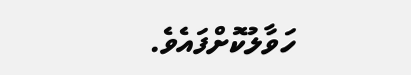ހަވާލުކޮށްފައެވެ.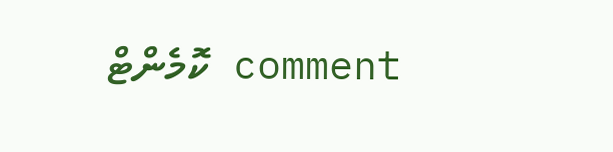comment ކޮމެންޓް